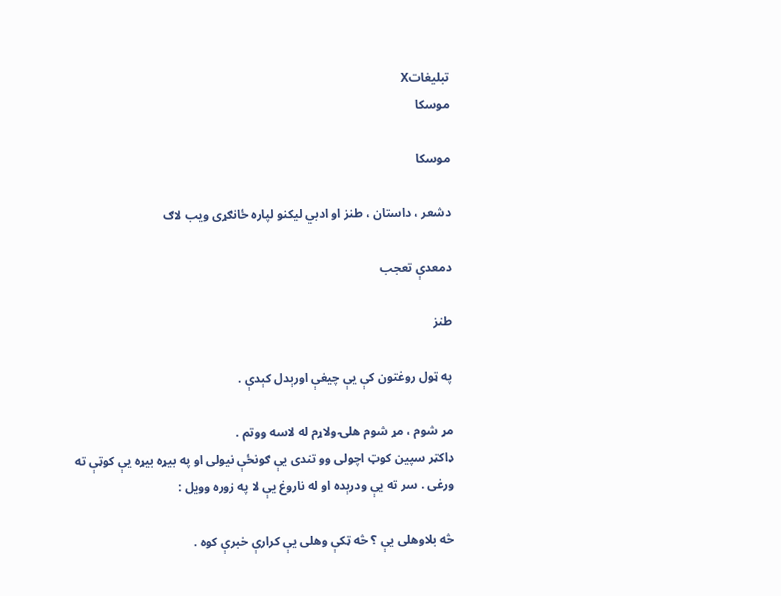تبليغاتX
موسکا

موسکا

دشعر ، داستان ، طنز او ادبي ليکنو لپاره ځانګړى ويب لاګ

دمعدې تعجب

طنز

په ټول روغتون کې یې چیغې اورېدل کېدې .

مړ شوم ، مړ شوم هلۍ ولاړم له لاسه ووتم .
ډاکټر سپین کوټ اچولی وو تندی یې ګونځې نیولی او په بیړه بیړه یې کوټې ته ورغی . سر ته یې ودرېده او له ناروغ یې لا په زوره وویل :

څه بلاوهلی یې ؟ څه ټکې وهلی یې کرارې خبرې کوه .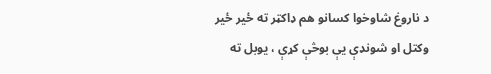د ناروغ شاوخوا کسانو هم ډاکټر ته ځیر ځیر وکتل او شونډې یې بوڅې کړې ، یوبل ته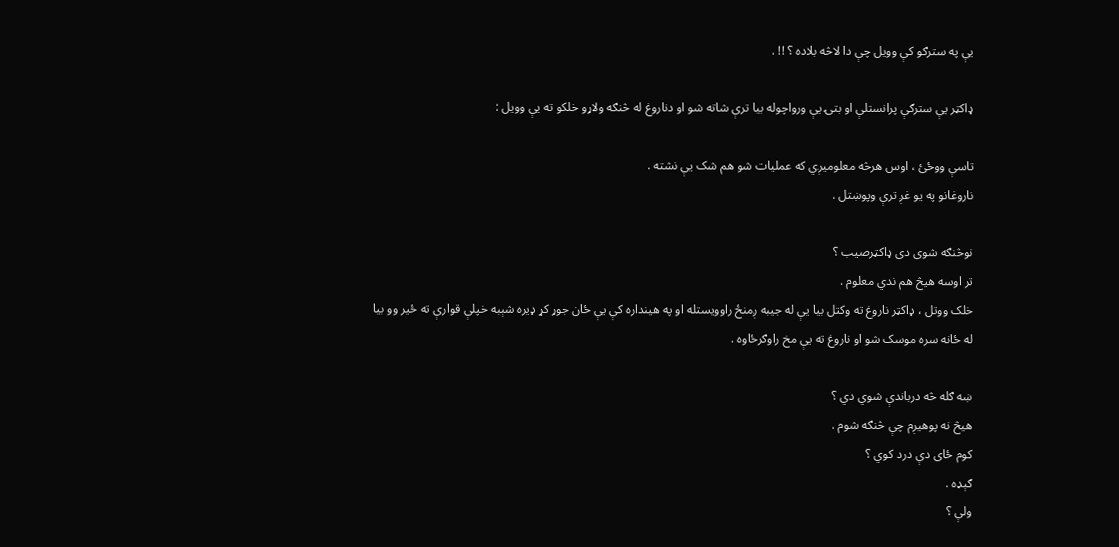یې په سترګو کې وویل چې دا لاڅه بلاده ؟ !! .

ډاکټر یې سترګې پرانستلې او بتۍ یې ورواچوله بیا ترې شاته شو او دناروغ له څنګه ولاړو خلکو ته یې وویل :

تاسې ووځئ ، اوس هرڅه معلومیږي که عملیات شو هم شک یې نشته .
ناروغانو په یو غږ ترې وپوښتل .

نوڅنګه شوی دی ډاکټرصیب ؟
تر اوسه هیڅ هم ندي معلوم .
خلک ووتل ، ډاکټر ناروغ ته وکتل بیا یې له جیبه ږمنځ راوویستله او په هینداره کې یې ځان جوړ کړ ډیره شېبه خپلې قوارې ته ځیر وو بیا له ځانه سره موسک شو او ناروغ ته یې مخ راوګرځاوه .

ښه ګله څه درباندې شوي دي ؟
هیڅ نه پوهیږم چې څنګه شوم .
کوم ځای دې درد کوي ؟
ګېډه .
ولې ؟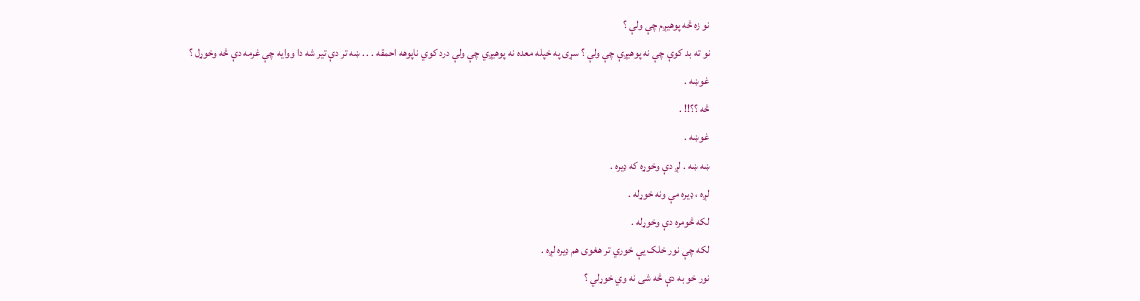نو زه څه پوهیږم چې ولې ؟
نو ته بد کوې چې نه پوهیږې چې ولې ؟ سړی په خپله معده نه پوهیږي چې ولې درد کوي ناپوهه احمقه . . . ښه تر دې تیر شه دا ووایه چې غرمه دې څه وخوړل ؟
غوښه .
څه ؟؟!! .
غوښه .
ښه ښه . لږ دې وخوړه که ډیره .
لږه ، ډیره مې ونه خوړله .
لکه څومره دې وخوړله .
لکه چې نور خلک یې خوري تر هغوی هم ډیره لږه .
نور خو به دې څه شی نه وي خوړلي ؟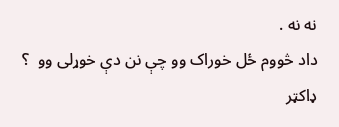نه نه .
داد څووم ځل خوراک وو چې نن دې خوړلی وو  ؟
ډاکټر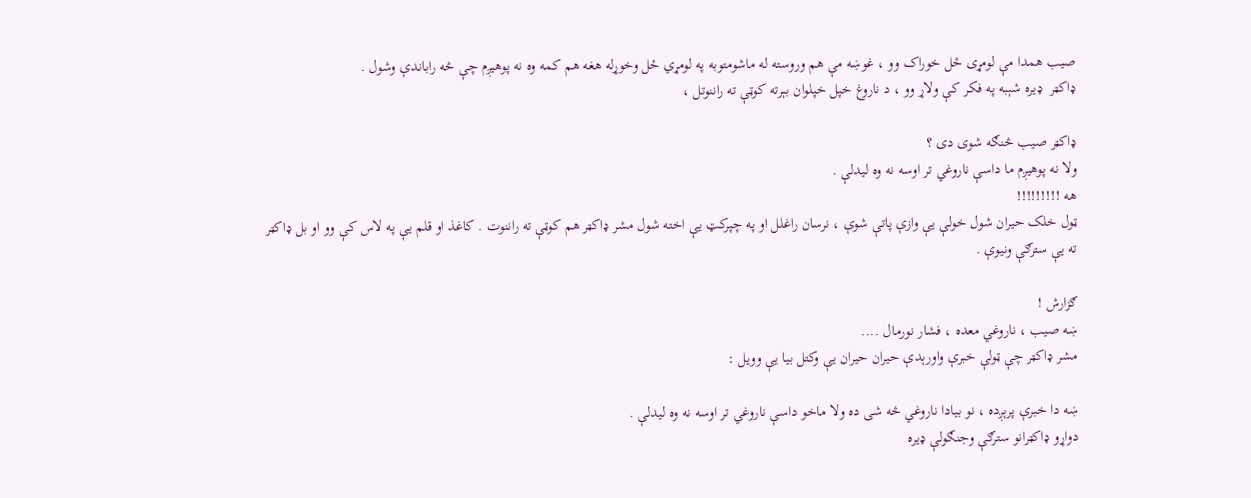صیب همدا مې لومړی ځل خوراک وو ، غوښه مې هم وروسته له ماشومتوبه په لومړي ځل وخوړله هغه هم کمه وه نه پوهیږم چې څه راباندې وشول .
ډاکټر  ډیره شېبه په فکر کې ولاړ وو ، د ناروغ خپل خپلوان بېرته کوټې ته راننوتل ،

ډاکټر صیب څنګه شوی دی ؟
ولا نه پوهیږم ما داسې ناروغي تر اوسه نه وه لیدلې .
هه !!!!!!!!!
ټول خلک حیران شول خولې یې وازې پاتې شوې ، نرسان راغلل او په چپرکټ یې اخته شول مشر ډاکټر هم کوټې ته راننوت . کاغذ او قلم یې په لاس کې وو او بل ډاکټر ته یې سترګې ونیوې .

ګزارش !
ښه صیب ، ناروغي معده ، فشار نورمال ....
مشر ډاکټر چې ټولې خبرې واورېدې حیران حیران یې وکتل بیا یې وویل :

ښه دا خبرې پرېږده ، نو بیادا ناروغي څه شی ده ولا ماخو داسې ناروغي تر اوسه نه وه لیدلې .
دواړو ډاکټرانو سترګې وجنګولې ډیره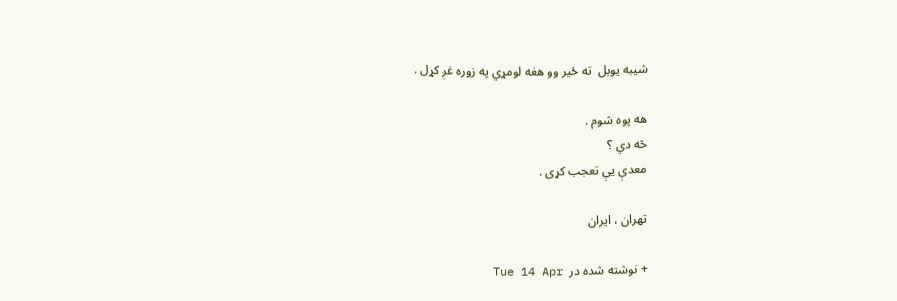شیبه یوبل  ته ځیر وو هغه لومړي په زوره غږ کړل .

هه پوه شوم .
څه دي ؟
معدې یې تعجب کړی .

تهران ، ایران

+ نوشته شده در  Tue 14 Apr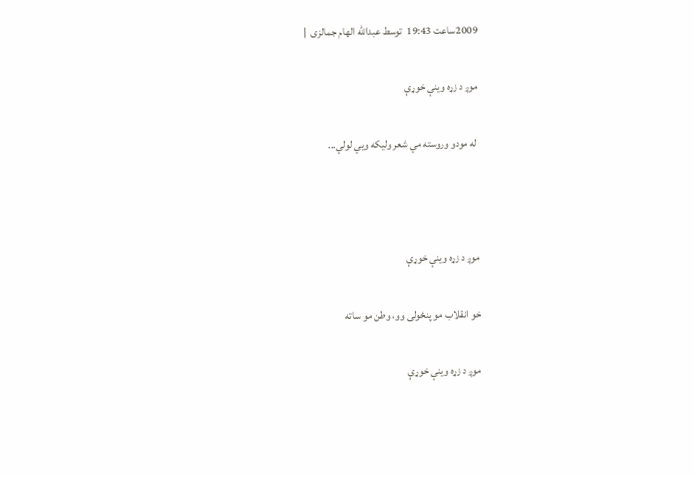2009ساعت 19:43  توسط عبدالله الهام جمالزی  |

موږ د زړه وینې خوړې

 له مودو وروسته مي شعر وليكه ويي لولي...



موږ د زړه وینې خوړې

خو انقلاب مو پنځولی وو، وطن مو ساته

موږ د زړه وینې خوړې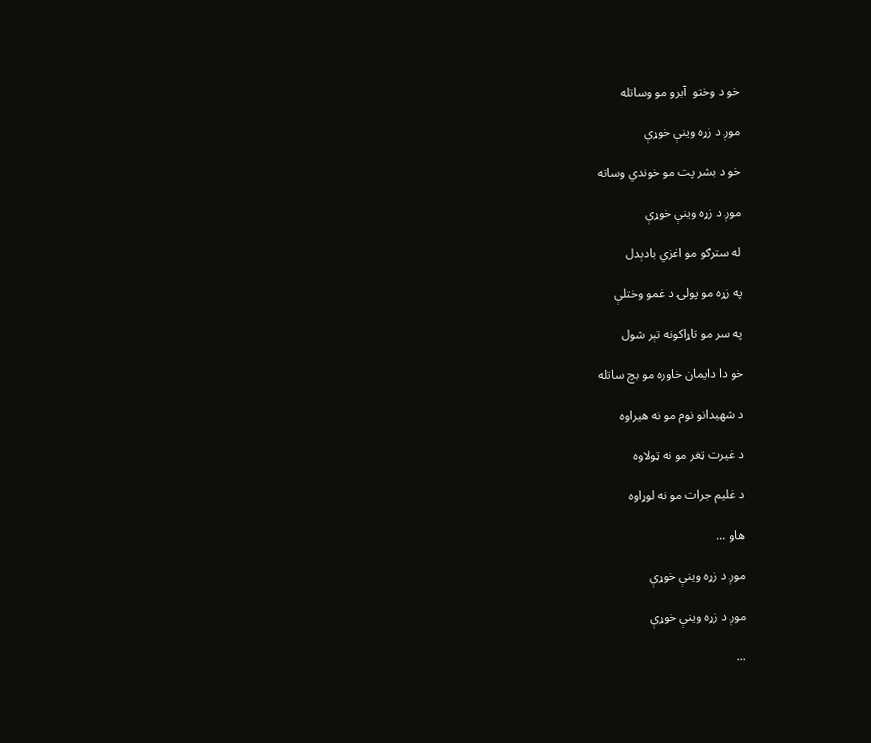خو د وختو  آبرو مو وساتله

موږ د زړه وینې خوړې

خو د بشر پت مو خوندي وساته

موږ د زړه وینې خوړې

له سترګو مو اغزي بادېدل

په زړه مو پولۍ د غمو وختلې

په سر مو تاړاکونه تېر شول

خو دا دایمان خاوره مو بچ ساتله

د شهیدانو نوم مو نه هیراوه

د غیرت ټغر مو نه ټولاوه

د غلیم جرات مو نه لوړاوه

هاو ...

موږ د زړه وینې خوړې

موږ د زړه وینې خوړې

...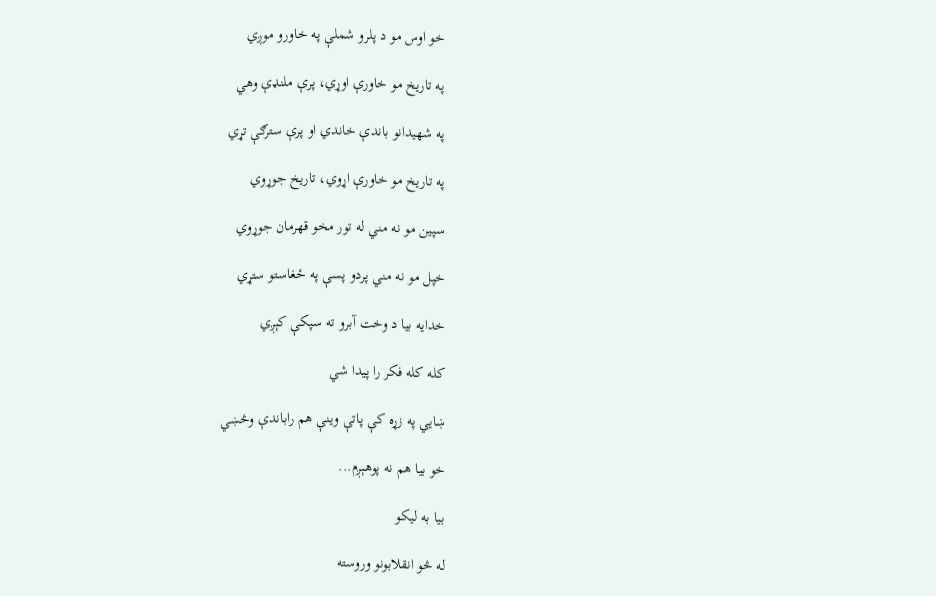خو اوس مو د پلرو شملې په خاورو موږي

په تاریخ مو خاورې اوړي، پرې ملنډې وهي

په شهیدانو باندې خاندي او پرې سترګې تړي

په تاریخ مو خاورې اړوي، تاریخ جوړوي

سپین مو نه مني له تور مخو قهرمان جوړوي

خپل مو نه مني پردو پسې په ځغاستو ستړي

خدایه بیا د وخت آبرو ته سپکې کېږي

کله کله فکر را پیدا شي

ښايي په زړه کې پاتې وینې هم راباندې وڅښي

خو بیا هم نه پوهېږم...

بیا به لیکو

له څو انقلابونو وروسته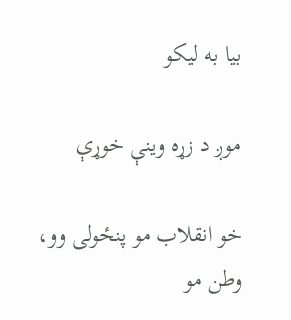بیا به لیکو

موږ د زړه وینې خوړې

خو انقلاب مو پنځولی وو، وطن مو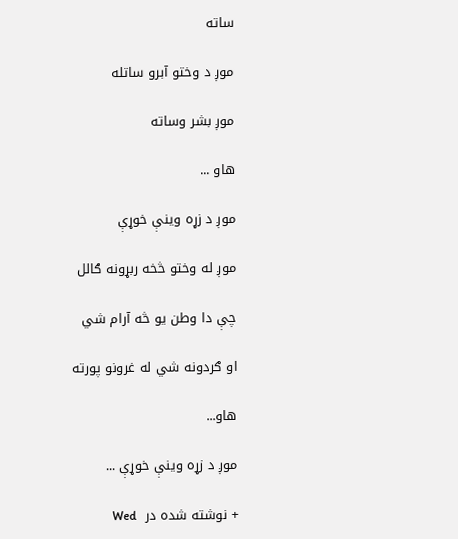ساته

موږ د وختو آبرو ساتله

موږ بشر وساته

هاو ...

موږ د زړه وینې خوړې

موږ له وختو څخه ربړونه ګالل

چې دا وطن یو څه آرام شي

او ګردونه شي له غرونو پورته

هاو...

موږ د زړه وینې خوړې ...

+ نوشته شده در  Wed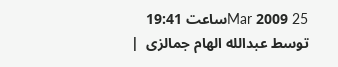25 Mar 2009ساعت 19:41  توسط عبدالله الهام جمالزی  |